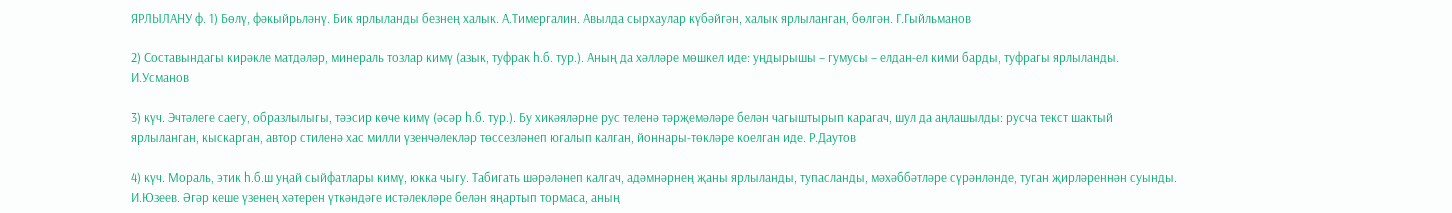ЯРЛЫЛАНУ ф. 1) Бөлү, фәкыйрьләнү. Бик ярлыланды безнең халык. А.Тимергалин. Авылда сырхаулар күбәйгән, халык ярлыланган, бөлгән. Г.Гыйльманов

2) Составындагы кирәкле матдәләр, минераль тозлар кимү (азык, туфрак һ.б. тур.). Аның да хәлләре мөшкел иде: уңдырышы – гумусы – елдан-ел кими барды, туфрагы ярлыланды. И.Усманов

3) күч. Эчтәлеге саегу, образлылыгы, тәэсир көче кимү (әсәр һ.б. тур.). Бу хикәяләрне рус теленә тәрҗемәләре белән чагыштырып карагач, шул да аңлашылды: русча текст шактый ярлыланган, кыскарган, автор стиленә хас милли үзенчәлекләр төссезләнеп югалып калган, йоннары-төкләре коелган иде. Р.Даутов

4) күч. Мораль, этик һ.б.ш уңай сыйфатлары кимү, юкка чыгу. Табигать шәрәләнеп калгач, адәмнәрнең җаны ярлыланды, тупасланды, мәхәббәтләре сүрәнләнде, туган җирләреннән суынды. И.Юзеев. Әгәр кеше үзенең хәтерен үткәндәге истәлекләре белән яңартып тормаса, аның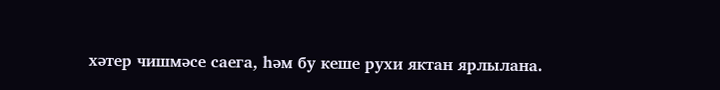хәтер чишмәсе саега, һәм бу кеше рухи яктан ярлылана.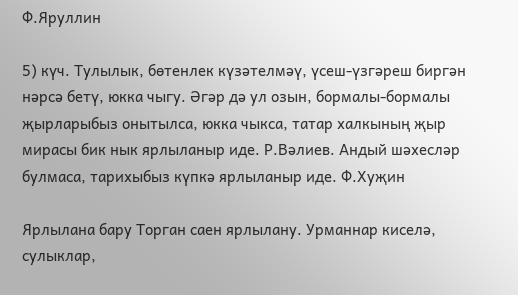Ф.Яруллин

5) күч. Тулылык, бөтенлек күзәтелмәү, үсеш-үзгәреш биргән нәрсә бетү, юкка чыгу. Әгәр дә ул озын, бормалы-бормалы җырларыбыз онытылса, юкка чыкса, татар халкының җыр мирасы бик нык ярлыланыр иде. Р.Вәлиев. Андый шәхесләр булмаса, тарихыбыз күпкә ярлыланыр иде. Ф.Хуҗин

Ярлылана бару Торган саен ярлылану. Урманнар киселә, сулыклар,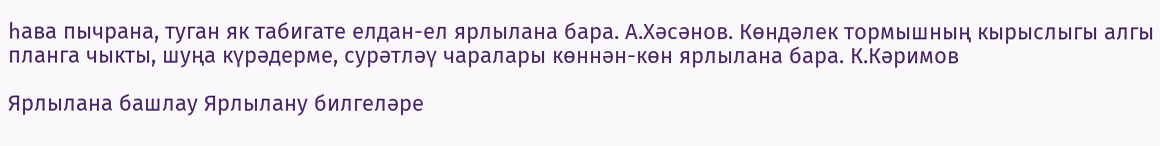һава пычрана, туган як табигате елдан-ел ярлылана бара. А.Хәсәнов. Көндәлек тормышның кырыслыгы алгы планга чыкты, шуңа күрәдерме, сурәтләү чаралары көннән-көн ярлылана бара. К.Кәримов

Ярлылана башлау Ярлылану билгеләре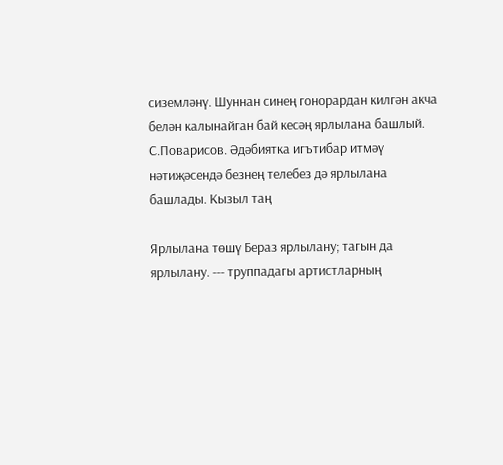сиземләнү. Шуннан синең гонорардан килгән акча белән калынайган бай кесәң ярлылана башлый. С.Поварисов. Әдәбиятка игътибар итмәү нәтиҗәсендә безнең телебез дә ярлылана башлады. Кызыл таң

Ярлылана төшү Бераз ярлылану; тагын да ярлылану. --- труппадагы артистларның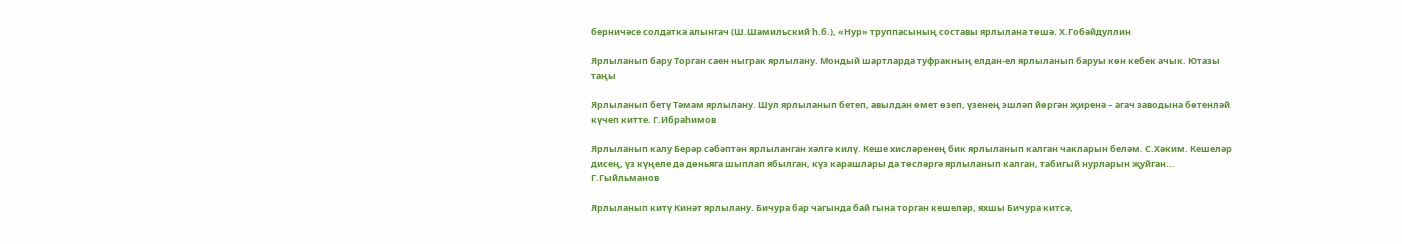берничәсе солдатка алынгач (Ш.Шамильский һ.б.), «Нур» труппасының составы ярлылана төшә. Х.Гобәйдуллин

Ярлыланып бару Торган саен ныграк ярлылану. Мондый шартларда туфракның елдан-ел ярлыланып баруы көн кебек ачык. Ютазы таңы

Ярлыланып бетү Тәмам ярлылану. Шул ярлыланып бетеп, авылдан өмет өзеп, үзенең эшләп йөргән җиренә – агач заводына бөтенләй күчеп китте. Г.Ибраһимов

Ярлыланып калу Берәр сәбәптән ярлыланган хәлгә килү. Кеше хисләренең бик ярлыланып калган чакларын беләм. С.Хәким. Кешеләр дисең, үз күңеле дә дөньяга шыплап ябылган, күз карашлары да төсләргә ярлыланып калган, табигый нурларын җуйган... Г.Гыйльманов

Ярлыланып китү Кинәт ярлылану. Бичура бар чагында бай гына торган кешеләр, яхшы Бичура китсә,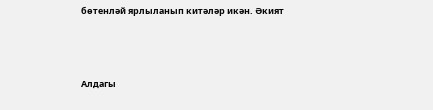бөтенләй ярлыланып китәләр икән. Әкият



Алдагы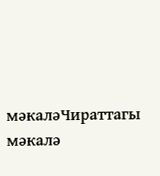мәкаләЧираттагы мәкалә